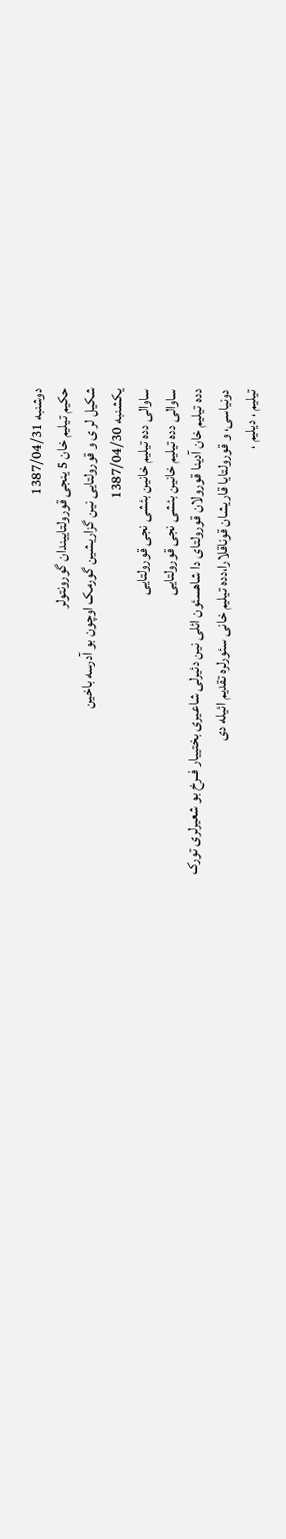دوشنبه 1387/04/31
حکیم تیلیم خان 5 ینجی قورولتاییندان گورونتولر
شکیل لر ی و قورولتایی نین گزاریشین گورمک اوچون بو آدرسه باخین
یکشنبه 1387/04/30
ساوالی دده تیلیم خانین بئشی نجی قورولتایی
ساوالی دده تیلیم خانین بئشی نجی قورولتایی
دده تیلیم خان آدینا قورولان قورولتای دا شاهسئون ائلی نین دئیرلی شاعیری بختییار فــرخ بو شعیرلری تورک
دونیاسی، و قورولتایا قاریشان قوناقلارا،دده تیلیم خانی سئورلره تقدیم ائیله دی
تیلیم ، دیلیم ،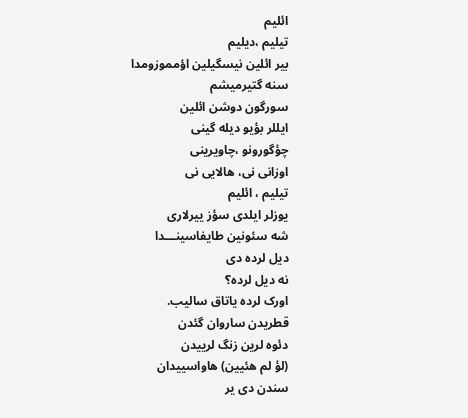ائلیم
تیلیم ،دیلیم
بیر ائلین نیسگیلین اؤمموزومدا
سنه گتیرمیشم
سورگون دوشن ائلین
ایللر بؤیو دیله گینی
چؤگورونو ،چاویرینی
اوزانی نی، هالایی نی
تیلیم ، ائلیم
یوزلر ایلدی سؤز ییرلاری
شه سئونین طایفاسینـــدا
دیل لرده دی
نه دیل لرده؟
اورک لرده یاتاق سالیب.
قطریدن ساروان گئدن
دئوه لرین زنگ لرییدن
(لؤ لم هئیین) هاواسییدان
سندن دی یر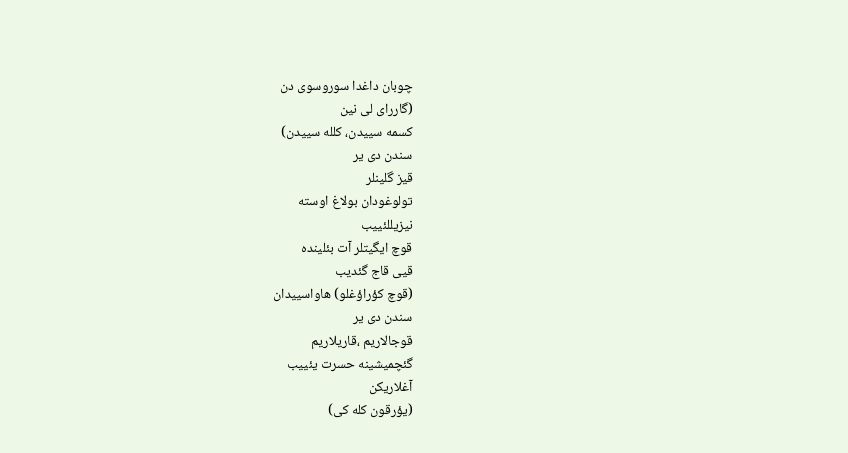چوبان داغدا سوروسوی دن
(گاررای لی نین
کسمه سییدن، کلله سییدن)
سندن دی یر
قیز گلینلر
تولوغودان بولاغ اوسته
نیزیللئییب
قوچ ایگیتلر آت بئلینده
قیی قاج گئدیب
(قوچ کؤراؤغلو) هاواسییدان
سندن دی یر
قوجالاریم ،قاریلاریم
گئچمیشینه حسرت یئییب
آغلاریکن
(یؤرقون کله کی)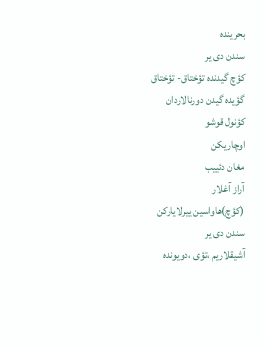بحرینده
سندن دی یر
کؤچ گیدنده تؤختاق- تؤختاق
گؤیده گیدن دورنالاردان
کؤنول قوشو
اوچاریکن
مغان دئییب
آراز آغلار
(کؤچ)هاواسین ییرلایارکن
سندن دی یر
آشیقلاریم ،تؤی ،دویونده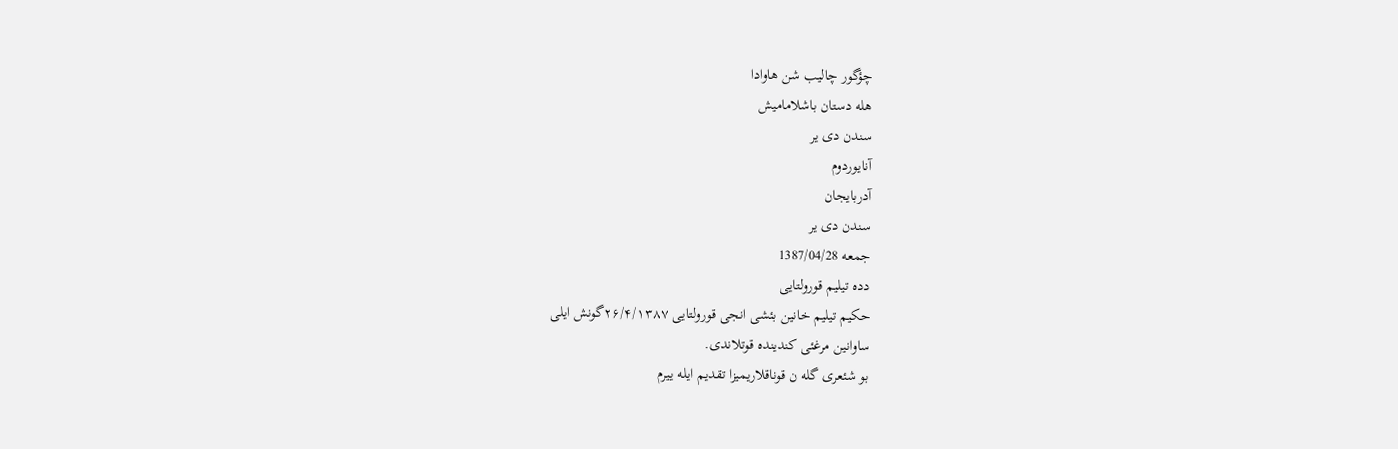چؤگور چالیب شن هاوادا
هله دستان باشلامامیش
سندن دی یر
آنایوردوم
آدربایجان
سندن دی یر
جمعه 1387/04/28
دده تیلیم قورولتایی
حکیم تیلیم خانین بئشی انجی قورولتایی ۲۶/۴/۱۳۸۷گونش ایلی
ساوانین مرغئی کندینده قوتلاندی.
بو شئعری گله ن قوناقلاریمیزا تقدیم ایله ییرم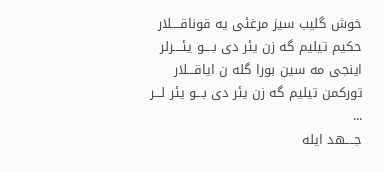خوش گلیب سیز مرغئی یه قوناقــــلار
حکیم تیلیم گه زن یئر دی بــــو یئــــرلر
اینجی مه سین بورا گله ن ایاقـــلار
تورکمن تیلیم گه زن یئر دی بـــو یئر لـــر
...
جــــهد ایله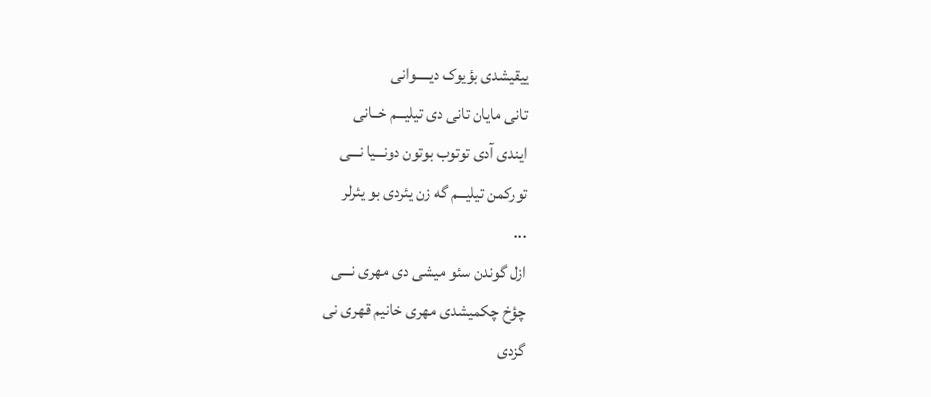ییقیشدی بؤیوک دیـــــوانی
تانی مایان تانی دی تیلیـــم خــانی
ایندی آدی توتوب بوتون دونـــیا نـــی
تورکمن تیلیـــم گه زن یئردی بو یئرلر
...
ازل گوندن سئو میشی دی مهری نـــی
چؤخ چکمیشدی مهری خانیم قهری نی
گزدی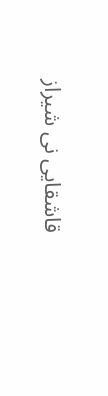قاشقایی نی شیراز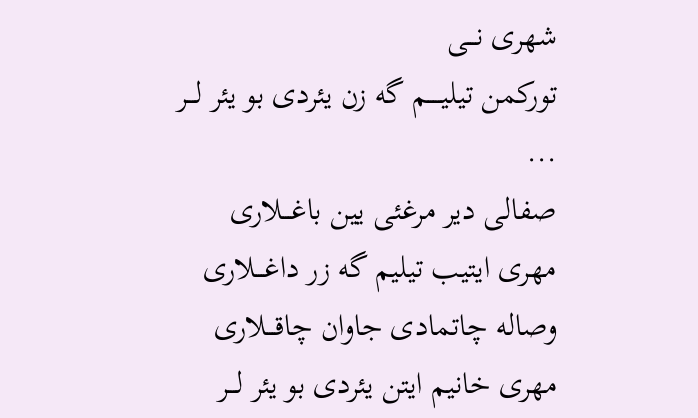شهری نـــی
تورکمن تیلیـــــم گه زن یئردی بو یئر لـــر
...
صفالی دیر مرغئی یین باغـــلاری
مهری ایتیب تیلیم گه زر داغـــلاری
وصاله چاتمادی جاوان چاقـــلاری
مهری خانیم ایتن یئردی بو یئر لـــر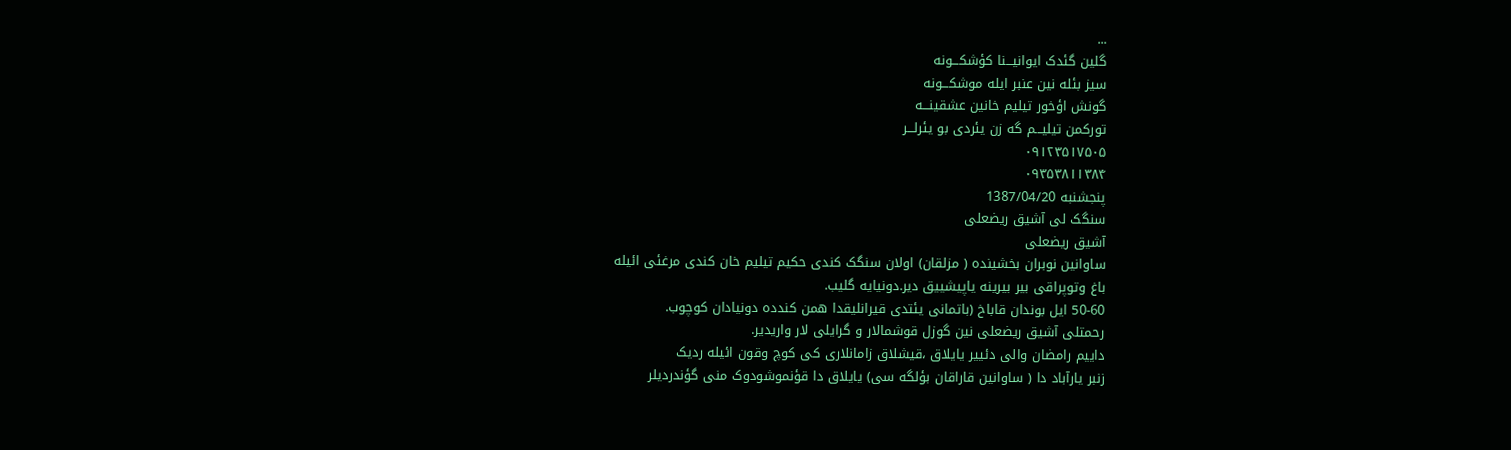...
گلین گئدک ایوانیـــنا کؤشکـــونه
سیز بئله نین عنبر ایله موشکـــونه
گونش اؤخور تیلیم خانین عشقینـــه
تورکمن تیلیـــم گه زن یئردی بو یئرلـــر
۰۹۱۲۳۵۱۷۵۰۵
۰۹۳۵۳۸۱۱۳۸۴
پنجشنبه 1387/04/20
سنگک لی آشیق ریضعلی
آشیق ریضعلی
ساوانین نوبران بخشینده ( مزلقان) اولان سنگک کندی حکیم تیلیم خان کندی مرغئی ائیله
باغ وتوپراقی بیر بیرینه یاپیشییق دیر.دونیایه گلیب.
50-60 ایل بوندان قاباخ (باتمانی یئتدی قیرانلیقدا همن کندده دونیادان کوچوب.
رحمتلی آشیق ریضعلی نین گوزل قوشمالار و گرایلی لار واریدیر.
داییم رامضان والی دئییر یایلاق ،قیشلاق زامانلاری کی کوچ وقون ائیله ردیک
زنبر یارآباد دا ( ساوانین قاراقان بؤلگه سی) یایلاق دا قؤنموشودوک منی گؤندردیلر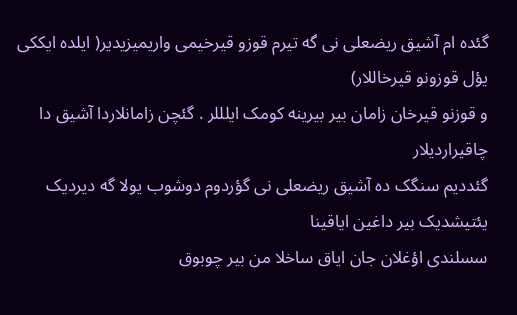گئده ام آشیق ریضعلی نی گه تیرم قوزو قیرخیمی واریمیزیدیر( ایلده ایککی یؤل قوزونو قیرخاللار)
و قوزنو قیرخان زامان بیر بیرینه کومک ایلللر . گئچن زامانلاردا آشیق دا چاقیراردیلار
گئددیم سنگک ده آشیق ریضعلی نی گؤردوم دوشوب یولا گه دیردیک یئتیشدیک بیر داغین ایاقینا
سسلندی اؤغلان جان ایاق ساخلا من بیر چوبوق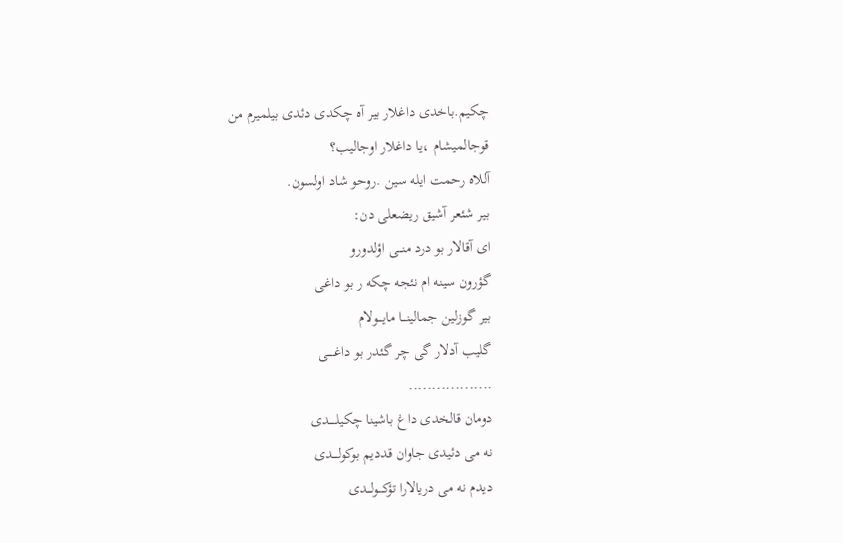چکیم.باخدی داغلار بیر آه چکدی دئدی بیلمیرم من
قوجالمیشام ،یا داغلار اوجالیب؟
آللاه رحمت ایله سین .روحو شاد اولسون.
بیر شئعر آشیق ریضعلی دن:
ای آقالار بو درد منـــی اؤلدورو
گؤرون سینه ام نئجه چکه ر بو داغی
بیر گوزلین جمالینـــا مایـــولام
گلیب آدلار گی چر گئدر بو داغـــــی
..................
دومان قالخدی داغ باشینا چکیلـــــدی
نه می دئیدی جاوان قددیم بوکولــــدی
دیدم نه می دریالارا تؤکـــولـــدی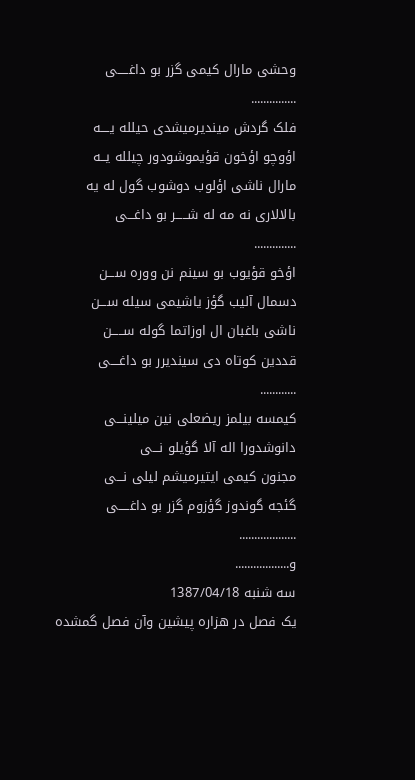وحشی مارال کیمی گزر بو داغـــــی
...............
فلک گردش میندیرمیشدی حیلله یــــه
اؤوچو اؤخون قؤیموشودور چیلله یــه
مارال ناشی اؤلوب دوشوب گول له یه
بالالاری نه مه له شـــــر بو داغـــی
..............
اؤخو قؤیوب بو سینم نن ووره ســـن
دسمال آلیب گؤز یاشیمی سیله ســـن
ناشی باغبان ال اوزاتما گوله ســـــن
قددین کوتاه دی سیندیرر بو داغــــی
............
کیمسه بیلمز ریضعلی نین میلینـــی
دانوشدورا اله آلا گؤیلو نـــی
مجنون کیمی ایتیرمیشم لیلی نـــی
گئجه گوندوز گؤزوم گزر بو داغـــــی
...................
و..................
سه شنبه 1387/04/18
یک فصل در هزاره پیشین وآن فصل گمشده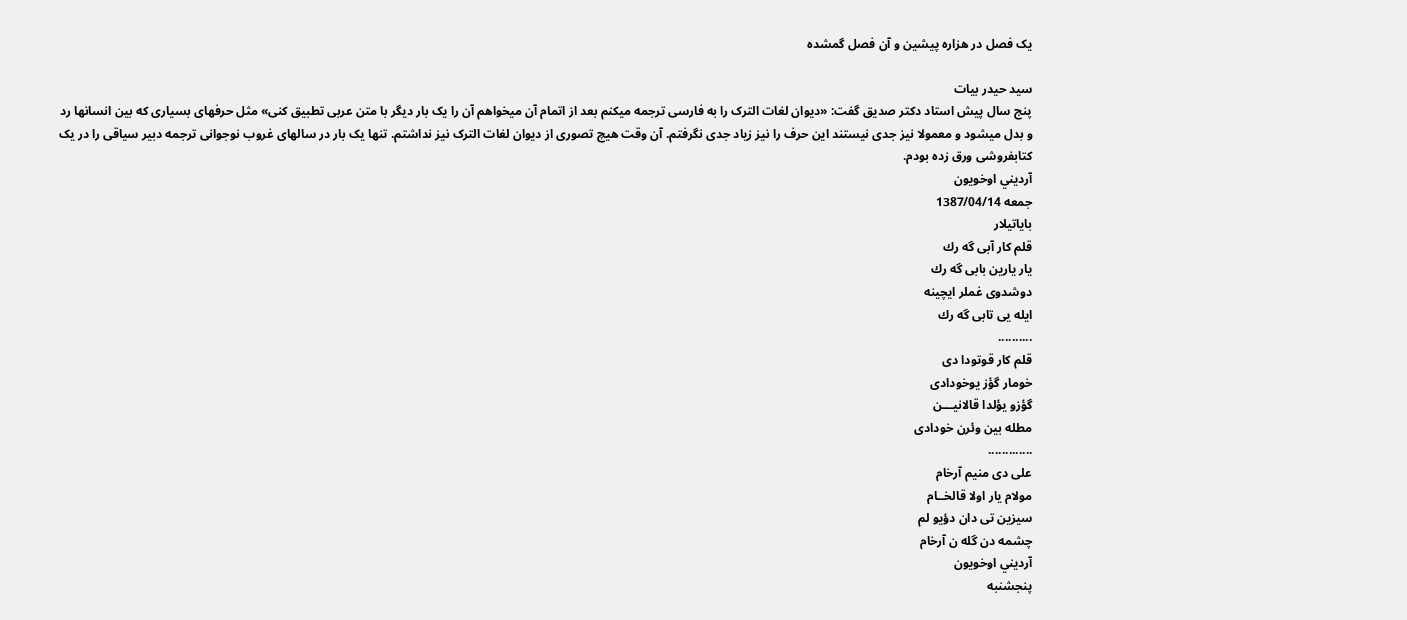یک فصل در هزاره پیشین و آن فصل گمشده

سید حیدر بیات
پنج سال پیش استاد دکتر صدیق گفت: «دیوان لغات الترک را به فارسی ترجمه میکنم بعد از اتمام آن میخواهم آن را یک بار دیگر با متن عربی تطبیق کنی» مثل حرفهای بسیاری که بین انسانها رد و بدل میشود و معمولا نیز جدی نیستند این حرف را نیز زیاد جدی نگرفتم. آن وقت هیچ تصوری از دیوان لغات الترک نیز نداشتم. تنها یک بار در سالهای غروب نوجوانی ترجمه دبیر سیاقی را در یک کتابفروشی ورق زده بودم.
آرديني اوخويون
جمعه 1387/04/14
بایاتیلار
قلم کار آبی گه رك
یار یارین بابی گه رك
دوشدوی غملر ایچینه
ایله یی تابی گه رك
..........
قلم کار قوتودا دی
خومار گؤز یوخودادی
گؤزو یؤلدا قالانیـــن
مطله بین وئرن خودادی
.............
علی دی منیم آرخام
مولام یار اولا قالخــام
سیزین تی دان دؤیو لم
چشمه دن گله ن آرخام
آرديني اوخويون
پنجشنبه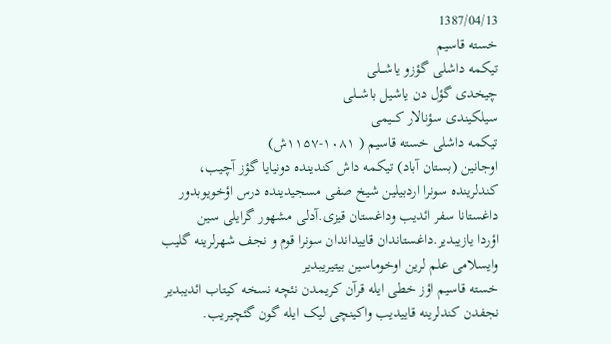1387/04/13
خسته قاسیم
تیکمه داشلی گؤزو یاشـــلی
چیخدی گؤل دن یاشیل باشـــلی
سیلکیندی سؤنالار کـــیمی
تیکمه داشلی خسته قاسیم ( ۱۰۸۱-۱۱۵۷ش)
اوجانین (بستان آباد) تیکمه داش کندینده دونیایا گؤز آچیب،
کندلرینده سونرا اردبیلین شیخ صفی مسجیدینده درس اؤخویوبدور
داغستانا سفر ائدیب وداغستان قیزی.آدلی مشهور گرایلی سین
اؤردا یازیبدیر.داغستاندان قاییداندان سونرا قوم و نجف شهرلرینه گلیب
وایسلامی علم لرین اوخوماسین بیتیریبدیر
خسته قاسیم اؤز خطی ایله قرآن کریمدن نئچه نسخه کیتاب ائدیبدیر
نجفدن کندلرینه قاییدیب واکینچی لیک ایله گون گئچیریب.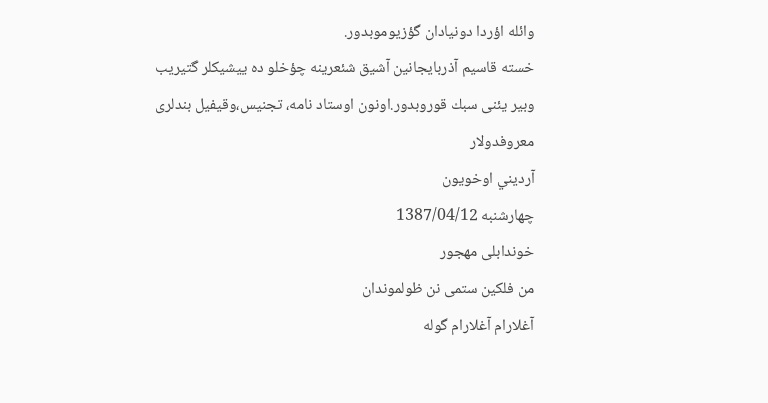وائله اؤردا دونیادان گؤزیوموبدور.
خسته قاسیم آذربایجانین آشیق شئعرینه چؤخلو ده ییشیکلر گتیریب
وبیر یئنی سبك قوروبدور.اونون اوستاد نامه، تجنیس،وقیفیل بندلری
معروفدولار
آرديني اوخويون
چهارشنبه 1387/04/12
خوندابلی مهجور
من فلکین ستمی نن ظولموندان
آغلارام آغلارام گوله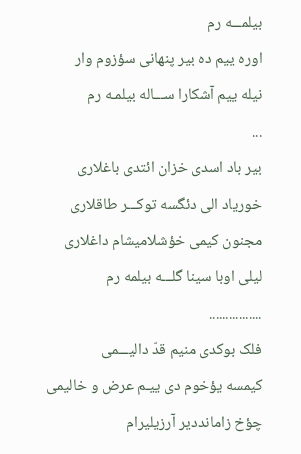بیلمـــه رم
اوره ییم ده بیر پنهانی سؤزوم وار
نیله ییم آشکارا ســـاله بیلمـه رم
...
بیر باد اسدی خزان ائتدی باغلاری
خوریاد الی دئگسه توکـــر طاقلاری
مجنون کیمی خؤشلامیشام داغلاری
لیلی اوبا سینا گلـــه بیلمه رم
................
فلک بوکدی منیم قدّ دالیـــمی
کیمسه یؤخوم دی ییـم عرض و خالیمی
چؤخ زامانددیر آرزیلیرام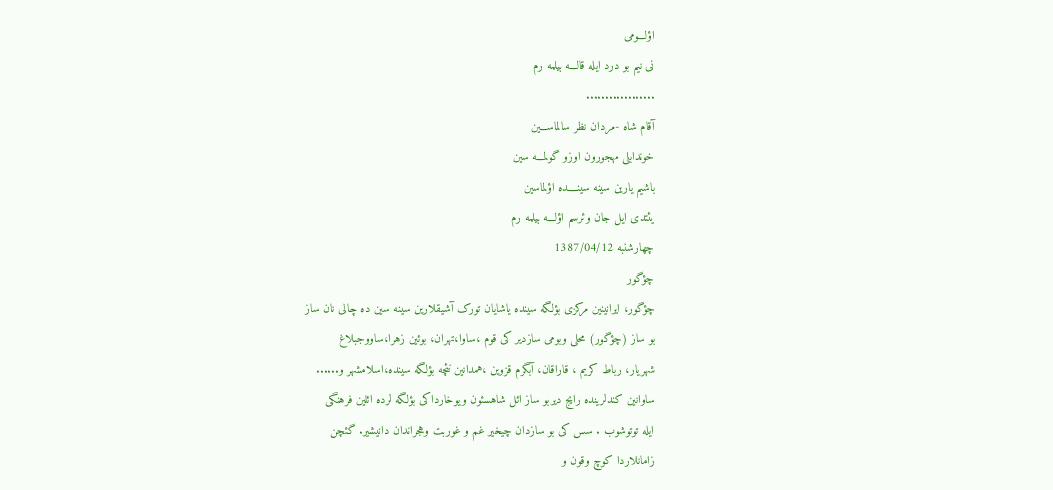اؤلـــومی
نی نیم بو درد ایله قالـــه بیلمه رم
..................
آقام شاه -مردان نظر سالماســـین
خوندابلی مهجورون اوزو گولمـــه سین
باشیم یارین سینه سینــــده اؤلماسین
یئتدی ایل جان وئرسم اؤلـــه بیلمه رم
چهارشنبه 1387/04/12
چؤگور
چؤگور، ایرانینین مرکزی بؤلگه سینده یاشایان تورک آشیقلارین سینه سین ده چالی نان ساز
بو ساز (چؤگور) محلی وبومی سازدیر کی قوم ،ساوا،تهران، بوئین زهرا،ساووجبلاغ
شهریار، رباط کریم ، قاراقان، آبگرم قزوین ،همدانین نئچه بؤلگه سینده،اسلامشهر و......
ساوانین کندلرینده رایج دیربو ساز ائل شاهسئون ویوخارداکی بؤلگه لرده ائلین فرهنگی
ایله توتوشوب . سس کی بو سازدان چیخیر غم و غوربت وهجراندان دانیشیر. گئچن
زامانلاردا کوچ وقون و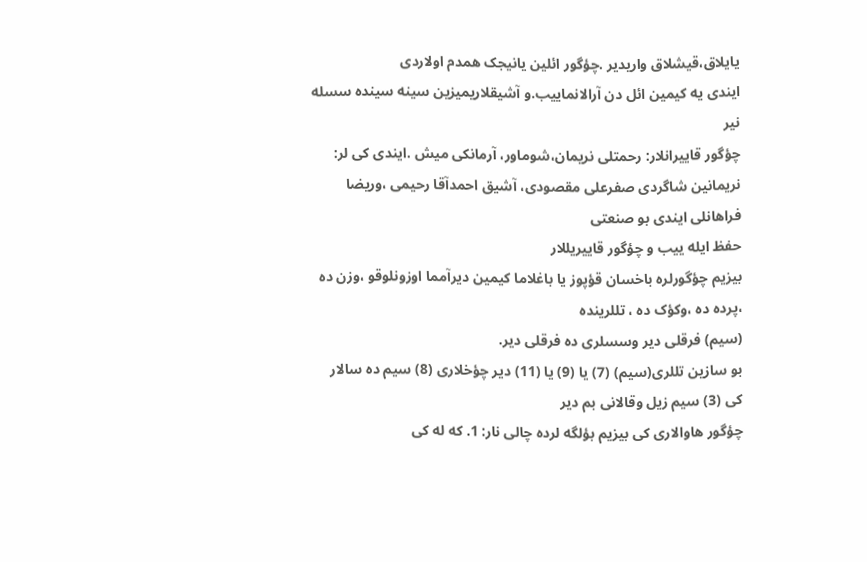یایلاق،قیشلاق واریدیر .چؤگور ائلین یانیجک همدم اولاردی
ایندی یه کیمین ائل دن آرالانماییب.و آشیقلاریمیزین سینه سینده سسله نیر
چؤگور قاییرانلار: رحمتلی نریمان،شوماور، آرمانکی میش .ایندی کی لر:
نریمانین شاگردی صفرعلی مقصودی، آشیق احمدآقا رحیمی ،وریضا فراهانلی ایندی بو صنعتی
حفظ ایله ییب و چؤگور قاییریللار
بیزیم چؤگورلره باخسان قؤپوز یا باغلاما کیمین دیرآمما اوزونلوقو ،وزن ده ،پرده ده ،وکؤک ده ، تللرینده
(سیم) فرقلی دیر وسسلری ده فرقلی دیر.
بو سازین تللری(سیم) (7) یا (9) یا (11) دیر چؤخلاری (8) سیم ده سالار کی (3) سیم زیل وقالانی بم دیر
چؤگور هاوالاری کی بیزیم بؤلگه لرده چالی نار: 1. که له کی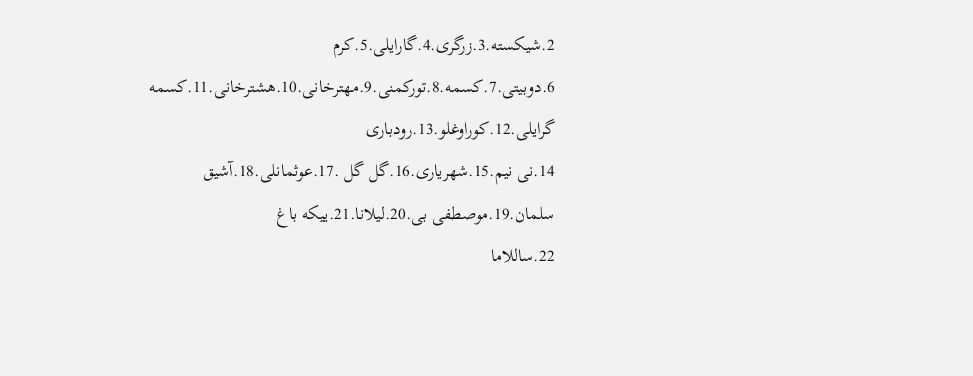2.شیکسته.3.زرگری.4.گارایلی.5.کرم
6.دوبیتی.7.کسمه.8.تورکمنی.9.مهترخانی.10.هشترخانی.11.کسمه گرایلی.12.کوراوغلو.13.رودباری
14.نی نیم.15.شهریاری.16.گل گل .17.عوثمانلی.18.آشیق سلمان.19.موصطفی بی.20.لیلانا.21.ییکه باغ
22.ساللاما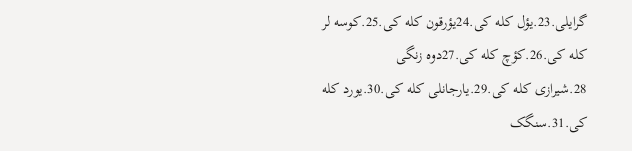گرایلی.23.یؤل کله کی.24یؤرقون کله کی.25.کوسه لر کله کی.26.کؤچ کله کی.27دوه زنگی
28.شیرازی کله کی.29.یارجانلی کله کی.30.یورد کله کی.31.سنگک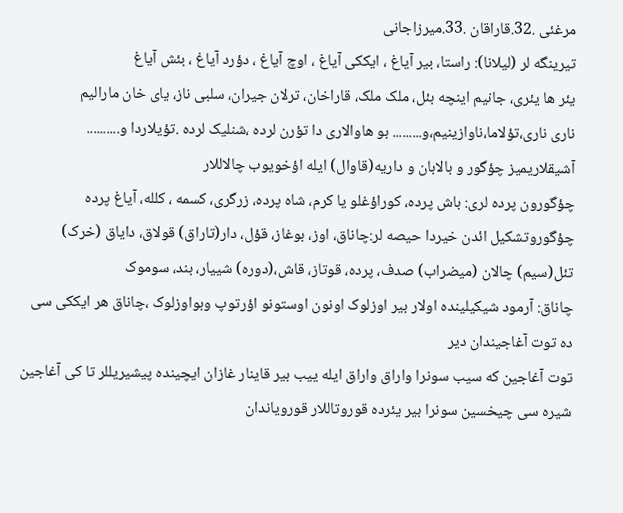مرغئی .32.قاراقان .33.میرزاجانی
تیرینگه لر (لیلانا): راستا، بیر آیاغ ، ایککی آیاغ ، اوچ آیاغ ، دؤرد آیاغ ، بئش آیاغ
یئر ها یئری، جانیم اینچه بئل، ملک ملک، قاراخان، ترلان جیران، سلبی ناز، یای خان مارالیم
ناری ناری،تؤلاما،ناوازینیم،و......... بو هاوالاری دا تؤرن لرده ،شنلیک لرده .تؤیلاردا و..........
آشیقلاریمیز چؤگور و بالابان و داریه(قاوال) ایله اؤخویوب چالاللار
چؤگورون پرده لری: باش پرده، کوراؤغلو یا کرم، شاه پرده، زرگری، کسمه ، کلله، آیاغ پرده
چؤگوروتشکیل ائدن خیردا حیصه لر:چاناق، اوز، بوغاز، قؤل، دار(تاراق) قولاق، دایاق (خرک)
تئل(سیم) چالان (میضراب) صدف، پرده، قوتاز، قاش،(دوره) شییار، بند، سوموک
چاناق: آرمود شیکیلینده اولار بیر اوزلوک اونون اوستونو اؤرتوپ وبواوزلوک ،چاناق هر ایککی سی
ده توت آغاجیندان دیر
توت آغاجین که سیب سونرا واراق واراق ایله ییب بیر قاینار غازان ایچینده پیشیریللر تا کی آغاجین
شیره سی چیخسین سونرا بیر یئرده قوروتاللار قورویاندان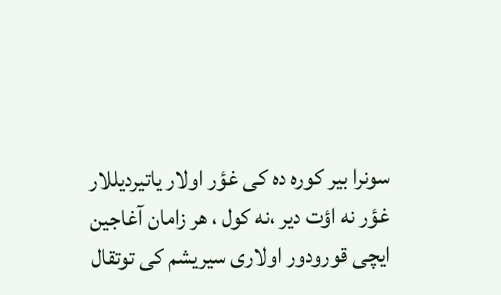سونرا بیر کوره ده کی غؤر اولار یاتیردیللار
غؤر نه اؤت دیر ،نه کول ، هر زامان آغاجین ایچی قورودور اولاری سیریشم کی توتقال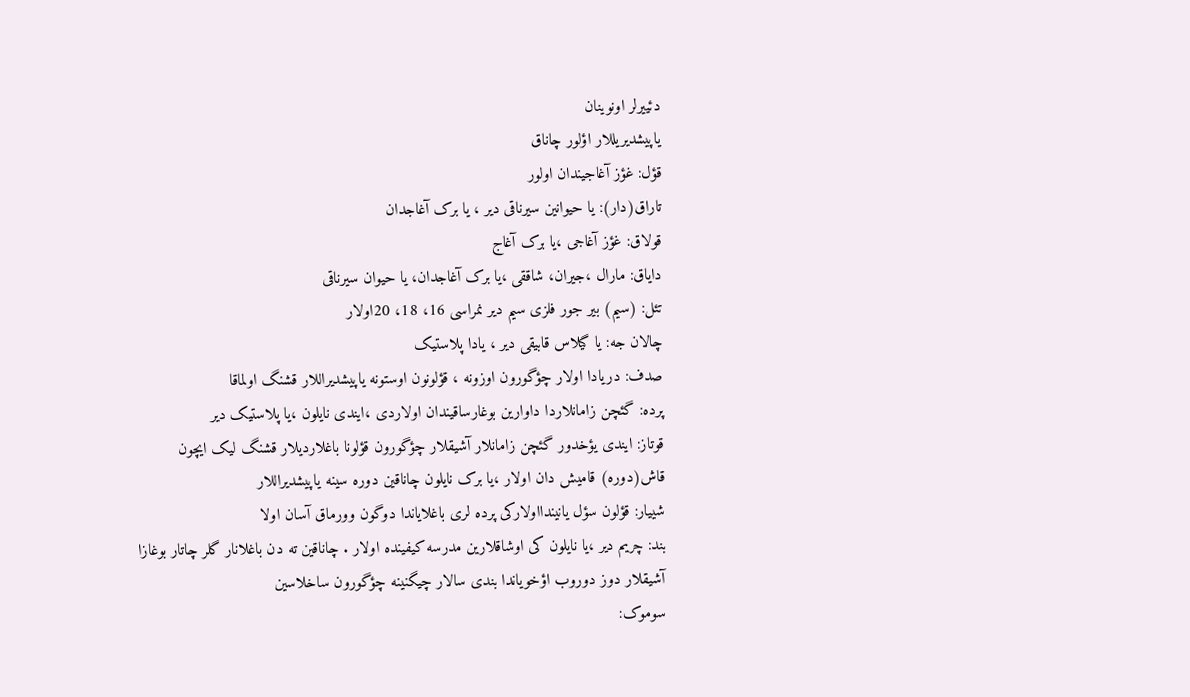دئییرلر اونوینان
یاپیشدیریللار اؤلور چاناق
قؤل: غؤز آغاجیندان اولور
تاراق(دار): یا حیوانین سیرناقی دیر ، یا برک آغاجدان
قولاق: غؤز آغاجی ،یا برک آغاج
دایاق: مارال ،جیران، شاققی ،یا برک آغاجدان، یا حیوان سیرناقی
تئل: (سیم) بیر جور فلزی سیم دیر نمراسی 16، 18، 20اولار
چالان جه: یا گیلاس قابیقی دیر ، یادا پلاستیک
صدف: دریادا اولار چؤگورون اوزونه ، قؤلونون اوستونه یاپیشدیراللار قشنگ اولماقا
پرده: گئچن زامانلاردا داوارین بوغارساقیندان اولاردی ،ایندی نایلون ،یا پلاستیک دیر
قوتاز: ایندی یؤخدور گئچن زامانلار آشیقلار چؤگورون قؤلونا باغلاردیلار قشنگ لیک ایچون
قاش(دوره) قامیش دان اولار ،یا برک نایلون چاناقین دوره سینه یاپیشدیراللار
شییار: قؤلون سؤل یانیندااولارکی پرده لری باغلایاندا دوگون وورماق آسان اولا
بند: چریم دیر ،یا نایلون کی اوشاقلارین مدرسه کیفینده اولار . چاناقین ته دن باغلانار گلر چاتار بوغازا
آشیقلار دوز دوروب اؤخویاندا بندی سالار چیگنینه چؤگورون ساخلاسین
سوموک: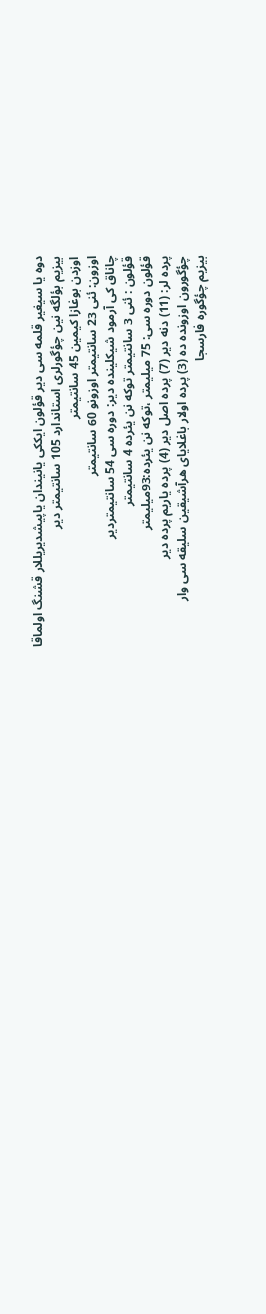دوه یا سیغیر قلمه سی دیر قؤلون ایککی یانیندان یاپیشدیریللار قشنگ اولماقا
بیزیم بؤلگه نین چؤگورلری استاندارد 105 سانتیمتر دیر
اوزدن بوغازا کیمین 45 سانتیمتر
اوزون: ئنی 23 سانتیمتر اوزونو 60 سانتیمتر
چاناق کی آرمود شیکلینده دیر: دوره سی 54 سانتیمتردیر
قؤلون : ئنی 3 سانتیمتر توکه نن یئرده 4 سانتیمتر
قؤلون دوره سی: 75 میلیمتر ،توکه نن یئرده:93میلیمتر
پرده لر: (11) دنه دیر (7) پرده اصل دیر (4) پرده یاریم پرده دیر
چؤگورون اوزونده ده (3) پرده اولار باغلایای هرآشیقین سلیقه سی وار
بیزیم چؤگوره فارسجا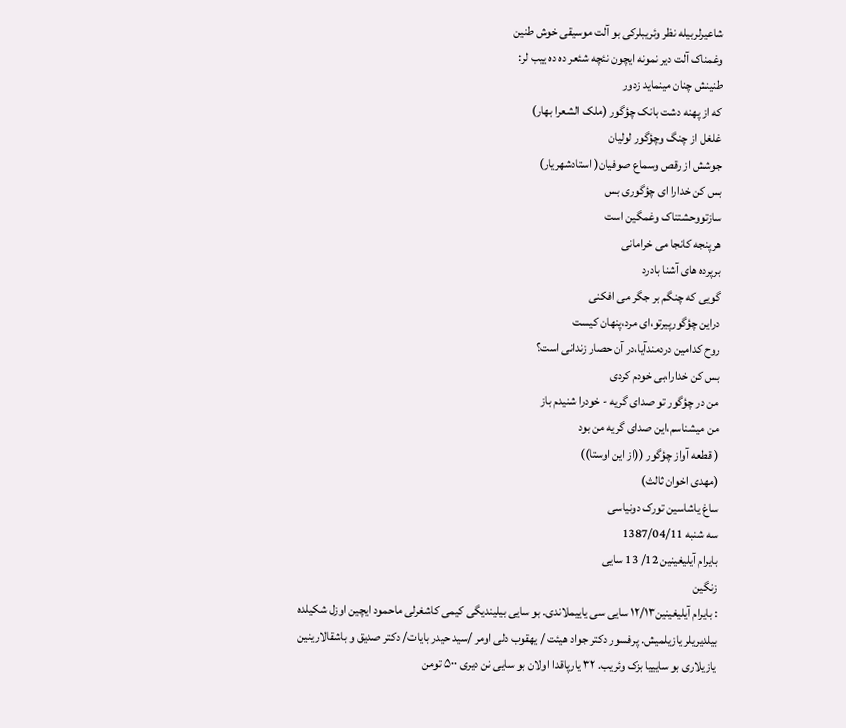شاعیرلربیله نظر وئریبلرکی بو آلت موسیقی خوش طنین
وغمناک آلت دیر نمونه ایچون نئچه شئعر ده ده ییب لر:
طنینش چنان مینماید زدور
که از پهنه دشت بانک چؤگور (ملک الشعرا بهار)
غلغل از چنگ وچؤگور لولیان
جوشش از رقص وسماع صوفیان( استادشهریار)
بس کن خدارا ای چؤگوری بس
سازتووحشتناک وغمگین است
هرپنجه کانجا می خرامانی
برپرده های آشنا بادرد
گویی که چنگم بر جگر می افکنی
دراین چؤگورپیرتو،ای مرد،پنهان کیست
روح کدامین دردمندآیا،در آن حصار زندانی است؟
بس کن خدارا،بی خودم کردی
من در چؤگور تو صدای گریه - خودرا شنیدم باز
من میشناسم،این صدای گریه من بود
( قطعه آواز چؤگور ((از این اوستا))
(مهدی اخوان ثالث)
ساغ یاشاسین تورک دونیاسی
سه شنبه 1387/04/11
بایرام آیلیغینین 12/ 13 سایی
زنگین
: بایرام آیلیغینین۱۲/۱۳ سایی سی یاییملاندی. بو سایی بیلیندیگی کیمی کاشغرلی ماحمود ایچین اوزل شکیلده بیلدیریلر یازیلمیش. پرفسور دکتر جواد هیئت / یهقوب دلی اومر /سید حیدر بایات/ دکتر صدیق و باشقالارینین یازیلاری بو سایییا بزک وئریب. ۳۲ یارپاقدا اولان بو سایی نن دیری ۵۰۰ تومن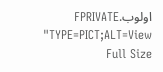اولوب.FPRIVATE "TYPE=PICT;ALT=View Full Size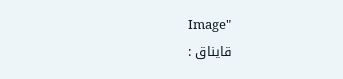Image"
قایناق :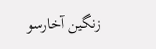زنگین آخارسو